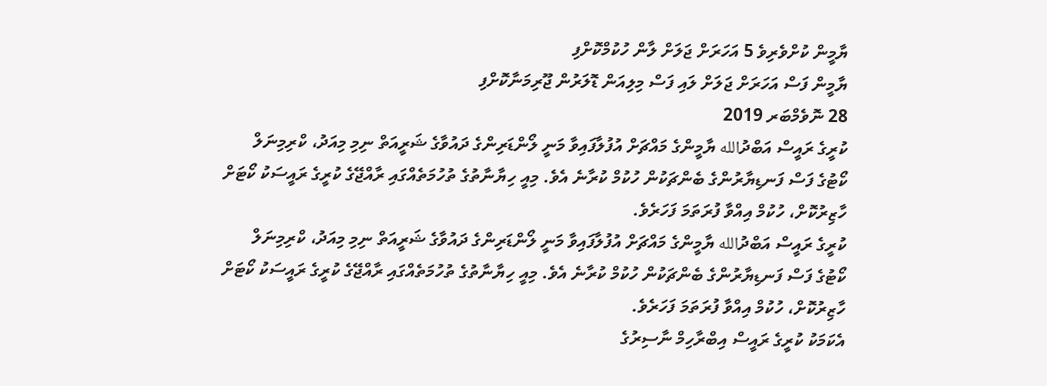ޔާމީން ކުށްވެރިވެ 5 އަހަރަށް ޖަލަށް ލާން ހުކުމްކޮށްފި
ޔާމީން ފަސް އަހަރަށް ޖަލަށް ލައި ފަސް މިލިއަން ޑޮލަރުން ޖޫރިމަނާކޮށްފި
28 ނޮވެމްބަރ 2019
ކުރީގެ ރައީސް އަބްދުالله ޔާމީންގެ މައްޗަށް އުފުލާފައިވާ މަނީ ލޯންޑަރިންގެ ދައުވާގެ ޝަރީއަތް ނިމި މިއަދު، ކްރިމިނަލް ކޯޓުގެ ފަސް ފަނޑިޔާރުންގެ ބެންޗަކުން ހުކުމް ކުރާނެ އެވެ. މިއީ ހިޔާނާތުގެ ތުހުމަތެއްގައި ރާއްޖޭގެ ކުރީގެ ރައީސަކު ކޯޓަށް ހާޒިރުކޮށް، ހުކުމް އިއްވާ ފުރަތަމަ ފަހަރެވެ.
ކުރީގެ ރައީސް އަބްދުالله ޔާމީންގެ މައްޗަށް އުފުލާފައިވާ މަނީ ލޯންޑަރިންގެ ދައުވާގެ ޝަރީއަތް ނިމި މިއަދު، ކްރިމިނަލް ކޯޓުގެ ފަސް ފަނޑިޔާރުންގެ ބެންޗަކުން ހުކުމް ކުރާނެ އެވެ. މިއީ ހިޔާނާތުގެ ތުހުމަތެއްގައި ރާއްޖޭގެ ކުރީގެ ރައީސަކު ކޯޓަށް ހާޒިރުކޮށް، ހުކުމް އިއްވާ ފުރަތަމަ ފަހަރެވެ.
އެކަމަކު ކުރީގެ ރައީސް އިބްރާހިމް ނާސިރުގެ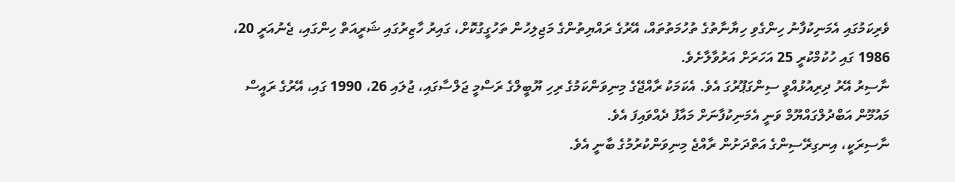ވެރިކަމުގައި އެމަނިކުފާނު ހިންގެވި ހިޔާނާތުގެ ތުހުމަތުތައް، އޭރުގެ ރައްޔިތުންގެ މަޖިލިހުން ތަހުގީގުކޮށް، ގައިރު ހާޒިރުގައި ޝަރީއަތް ހިންގައި، ޖެނުއަރީ 20، 1986 ގައި ހުކުމްކުރީ 25 އަހަރަށް އަރުވާލާށެވެ.
ނާސިރު އޭރު ދިރިއުޅުއްވީ ސިންގަޕޫރުގަ އެވެ. އެކަމަކު ރާއްޖޭގެ މިނިވަންކަމުގެ ރިހި ޔޫބީލްގެ ރަސްމީ ޖަލްސާގައި، ޖުލައި 26، 1990 ގައި، އޭރުގެ ރައީސް މައުމޫން އަބްދުލްގައްޔޫމް ވަނީ އެމަނިކުފާނަށް މައާފު ދެއްވައިފަ އެވެ.
ނާސިރަކީ، އިނގިރޭސިންގެ އަތްދަށުން ރާއްޖެ މިނިވަންކުރުމުގެ ބާނީ އެވެ.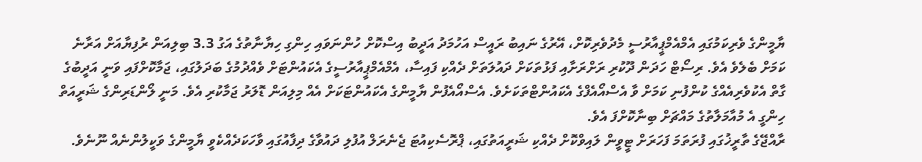ޔާމީންގެ ވެރިކަމުގައި އެމްއެމްޕީއާރުސީ މެދުވެރިކޮށް، އޭރުގެ ނައިބު ރައީސް އަހުމަދު އަދީބު އިސްކޮށް ހުންނަވައި ހިންގި ހިޔާނާތުގެ އަގު 3.3 ބިލިއަން ރުފިޔާއަށް އަރާނެ ކަމަށް ބެލެވެ އެވެ. ރިސޯޓް ހަދަން ދޫކުރި ރަށްރަށާއި ފަޅުތަކަށް ދައުލަތަށް ދެއްކި ފައިސާ، އެމްއެމްޕީއާރުސީގެ އެކައުންޓަށް ވެއްދުމުގެ ބަދަލުގައި، ޖަމާކޮށްފައި ވަނީ އަދީބުގެ ގާތް އެކުވެރިއެއްގެ ކުންފުނި ކަމަށް ވާ އެސްއޯއެފްގެ އެކައުންޓްތަކަށެވެ. އެސްއޯއެފުން ޔާމީންގެ އެކައުންޓަކަށް އެއް މިލިއަން ޑޮލަރު ޖަމާކުރި އެވެ. މަނީ ލޯންޑަރިންގެ ޝަރީއަތް ހިންގީ އެ މުއާމަލާތުގެ މައްޗަށް ބިނާކޮށްފަ އެވެ.
ރާއްޖޭގެ ތާރީޚުގައި ފުރަތަމަ ފަހަރަށް ޓީވީން ލައިވްކޮށް ދެއްކި ޝަރީއަތުގައި، ޕްރޮސެކިއުޓަ ޖެނެރަލް އުފުލި ދައުވާގެ ދިފާއުގައި ވާހަކަދެއްކެވީ ޔާމީންގެ ވަކީލުންނެއް ނޫނެވެ.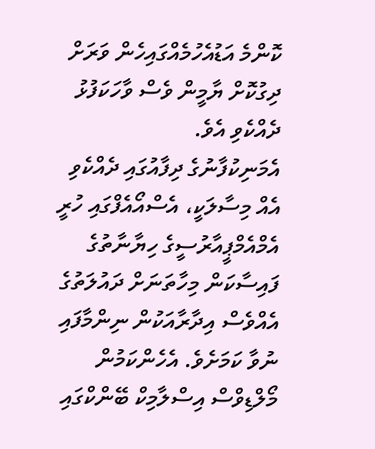ކޮންމެ އަޑުއެހުމެއްގައިހެން ވަރަށް ދިގުކޮށް ޔާމީން ވެސް ވާހަކަފުޅު ދެއްކެވި އެވެ.
އެމަނިކުފާނުގެ ދިފާއުގައި ދެއްކެވި އެއް މިސާލަކީ، އެސްއޯއެފްގައި ހުރީ އެމްއެމްޕީއާރުސީގެ ހިޔާނާތުގެ ފައިސާކަން މިހާތަނަށް ދައުލަތުގެ އެއްވެސް އިދާރާއަކުން ނިންމާފައި ނުވާ ކަމަށެވެ. އެހެންކަމުން މޯލްޑިވްސް އިސްލާމިކް ބޭންކްގައި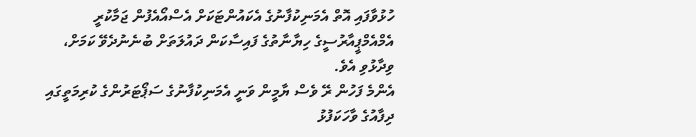ހުޅުވާފައި އޮތް އެމަނިކުފާނުގެ އެކައުންޓަކަށް އެސްއޯއެފުން ޖަމާކުރީ އެމްއެމްޕީއާރުސީގެ ހިޔާނާތުގެ ފައިސާކަން ދައުލަތަށް ބުނެނުދެވޭ ކަމަށް، ވިދާޅުވި އެވެ.
އެންމެ ފަހުން ރޭ ވެސް ޔާމީން ވަނީ އެމަނިކުފާނުގެ ސަޕޯޓަރުންގެ ކުރިމަތީގައި ދިފާއުގެ ވާހަކަފުޅު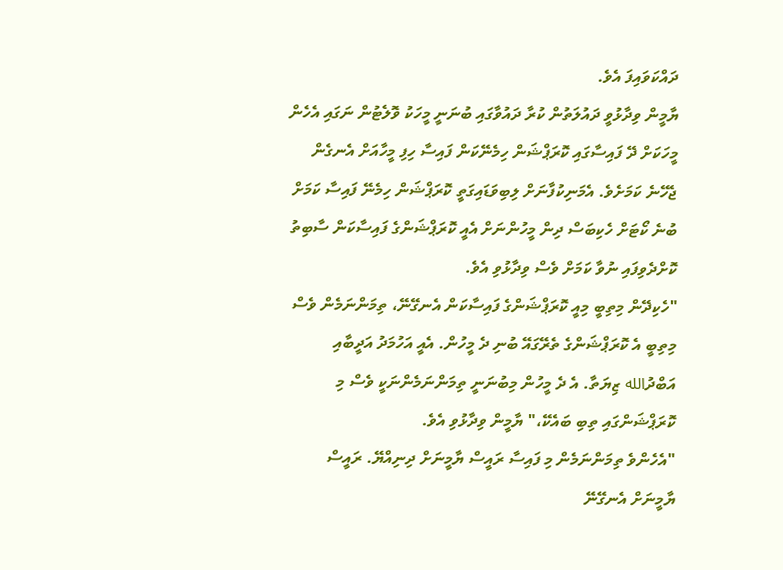ދައްކަވައިފަ އެވެ.
ޔާމީން ވިދާޅުވީ ދައުލަތުން ކުރާ ދައުވާގައި ބުނަނީ މީހަކު ވޮލެޓުން ނަގައި އެހެން މީހަކަށް ދޭ ފައިސާގައި ކޮރަޕްޝަން ހިމެނޭކަން ފައިސާ ހިފި މީހާއަށް އެނގެން ޖެހޭނެ ކަމަށެވެ. އެމަނިކުފާނަށް ލިބިވަޑައިގަތީ ކޮރަޕްޝަން ހިމެނޭ ފައިސާ ކަމަށް ބުނެ ކޯޓަށް ހެކިބަސް ދިން މީހުންނަށް އެއީ ކޮރަޕްޝަންގެ ފައިސާކަން ސާބިތު ކޮށްދެވިފައި ނުވާ ކަމަށް ވެސް ވިދާޅުވި އެވެ.
"ހެކިދޭން މިތިބީ މިއީ ކޮރަޕްޝަންގެ ފައިސާކަން އެނގޭނޭ، ތިމަންނަމެން ވެސް މިތިބީ އެ ކޮރަޕްޝަންގެ ތެރޭގައޭ ބުނި ދެ މީހުން. އެއީ އަހުމަދު އަދީބާއި އަބްދުالله ޒިޔަތާ. އެ ދެ މީހުން މިބުނަނީ ތިމަންނަމެންނަކީ ވެސް މި ކޮރަޕްޝަންގައި ތިބި ބައެކޭ،" ޔާމީން ވިދާޅުވި އެވެ.
"އެހެންވެ ތިމަންނަމެން މި ފައިސާ ރައީސް ޔާމީނަށް ދިނިއްޔޭ. ރައީސް ޔާމީނަށް އެނގޭނޭ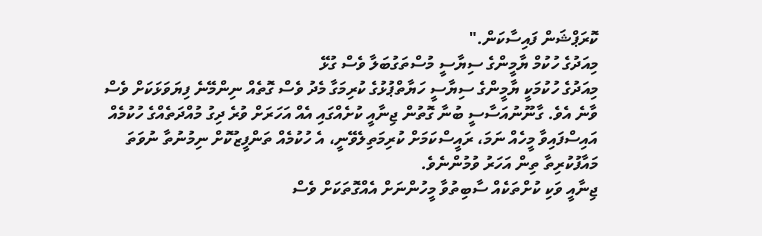ކޮރަޕްޝަން ފައިސާކަން."
މިއަދުގެ ހުކުމް ޔާމީންގެ ސިޔާސީ މުސްތަގުބަލާ ވެސް ގުޅޭ
މިއަދުގެ ހުކުމަކީ ޔާމީންގެ ސިޔާސީ ހަޔާތްޕުޅުގެ ކުރިމަގާ މެދު ވެސް ގޮތެއް ނިންމޭނެ ފިޔަވަޅަކަށް ވެސް ވާނެ އެވެ. ގާނޫނުއަސާސީ ބުނާ ގޮތުން ޖިނާއީ ކުށެއްގައި އެއް އަހަރަށް ވުރެ ދިގު މުއްދަތެއްގެ ހުކުމެއް އައިސްފައިވާ މީހެއް ނަމަ، ރައީސްކަމަށް ކުރިމަތިލެވޭނީ، އެ ހުކުމެއް ތަންފީޒުކޮށް ނިމުނުތާ ނުވަތަ މައާފުކުރިތާ ތިން އަހަރު ވުމުންނެވެ.
ޖިނާއީ ވަކި ކުށްތަކެއް ސާބިތުވާ މީހުންނަށް އެއްގޮތަކަށް ވެސް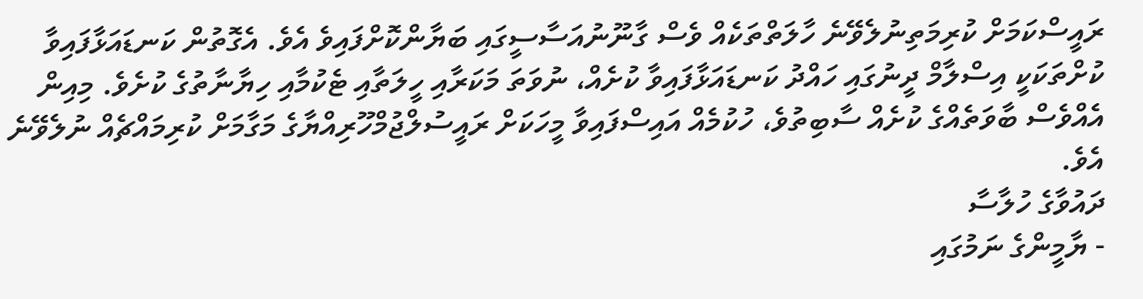ރައީސްކަމަށް ކުރިމަތިނުލެވޭނެ ހާލަތްތަކެއް ވެސް ގާނޫނުއަސާސީގައި ބަޔާންކޮށްފައިވެ އެވެ. އެގޮތުން ކަނޑައަޅާފައިވާ ކުށްތަކަކީ އިސްލާމް ދީނުގައި ހައްދު ކަނޑައަޅާފައިވާ ކުށެއް، ނުވަތަ މަކަރާއި ހީލަތާއި ޓެކުމާއި ހިޔާނާތުގެ ކުށެވެ. މިއިން އެއްވެސް ބާވަތެއްގެ ކުށެއް ސާބިތުވެ، ހުކުމެއް އައިސްފައިވާ މީހަކަށް ރައީސުލްޖުމްހޫރިއްޔާގެ މަގާމަށް ކުރިމައްޗެއް ނުލެވޭނެ އެވެ.
ދައުވާގެ ހުލާސާ
- ޔާމީންގެ ނަމުގައި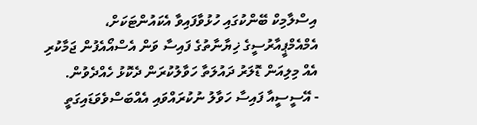އިސްލާމިކް ބޭންކުގައި ހުޅުވާފައިވާ އެކައުންޓަކަށް، އެމްއެމްޕީއާރުސީގެ ޚިޔާނާތުގެ ފައިސާ ވަން އެސްއޯއެފުން ޖަމާކުރި އެއް މިލިއަން ޑޮލަރު ދައުލަތާ ހަވާލުކުރަން ދެކޮޅު ހެއްދެވުން.
- އޭސީސީއާ ފައިސާ ހަވާލު ނުކުރައްވައި އެއްބަސްވެވަޑައިގަތީ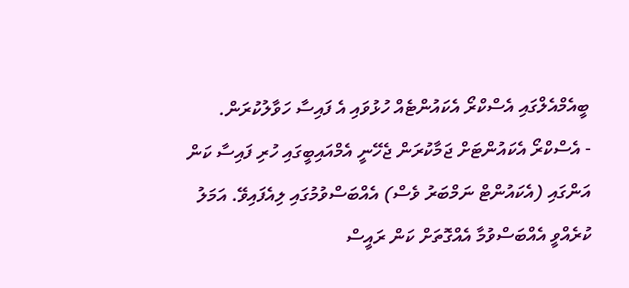ބީއެމްއެލްގައި އެސްކްރޯ އެކައުންޓެއް ހުޅުވައި އެ ފައިސާ ހަވާލުކުރަން.
- އެސްކްރޯ އެކައުންޓަށް ޖަމާކުރަން ޖެހޭނީ އެމްއައިބީގައި ހުރި ފައިސާ ކަން އަންގައި (އެކައުންޓް ނަމްބަރު ވެސް) އެއްބަސްވުމުގައި ލިއެފައިވޭ. އަމަލު ކުރެއްވީ އެއްބަސްވުމާ އެއްގޮތަށް ކަން ރައީސް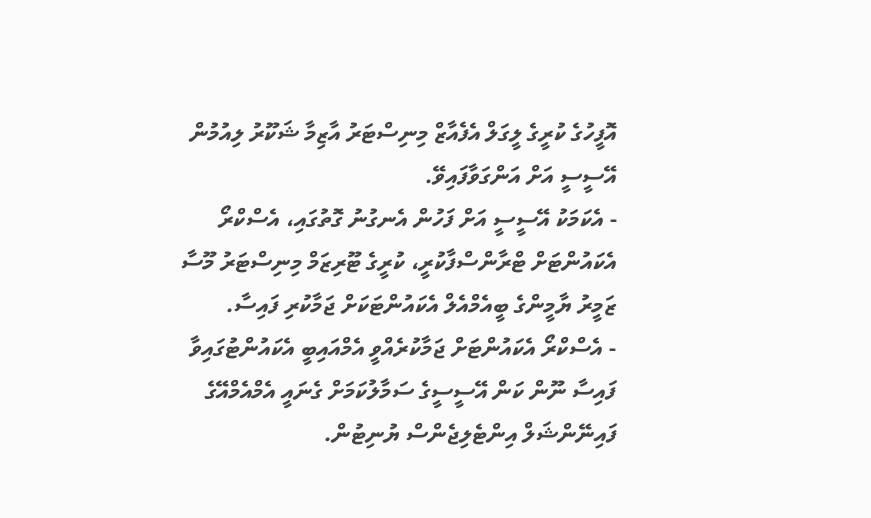އޮފީހުގެ ކުރީގެ ލީގަލް އެފެއާޒް މިނިސްޓަރު އާޒިމާ ޝަކޫރު ލިއުމުން އޭސީސީ އަށް އަންގަވާފައިވޭ.
- އެކަމަކު އޭސީސީ އަށް ފަހުން އެނގުނު ގޮތުގައި، އެސްކްރޯ އެކައުންޓަށް ޓްރާންސްފާކުރީ، ކުރީގެ ޓޫރިޒަމް މިނިސްޓަރު މޫސާ ޒަމީރު ޔާމީންގެ ބީއެމްއެލް އެކައުންޓަކަށް ޖަމާކުރި ފައިސާ.
- އެސްކްރޯ އެކައުންޓަށް ޖަމާކުރެއްވީ އެމްއައިބީ އެކައުންޓުގައިވާ ފައިސާ ނޫން ކަން އޭސީސީގެ ސަމާލުކަމަށް ގެނައީ އެމްއެމްއޭގެ ފައިނޭންޝަލް އިންޓެލިޖެންސް ޔުނިޓުން.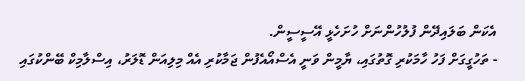އެކަން ބަލައިދޭން ފުލުހުންނަށް ހުށަހެޅީ އޭސީސީން.
- ތަހުގީގަށް ފަހު ހާމަކުރި ގޮތުގައި، ޔާމީން ވަނީ އެސްއޯއެފުން ޖަމާކުރި އެއް މިލިއަން ޑޮލަރު، އިސްލާމިކް ބޭންކުގައި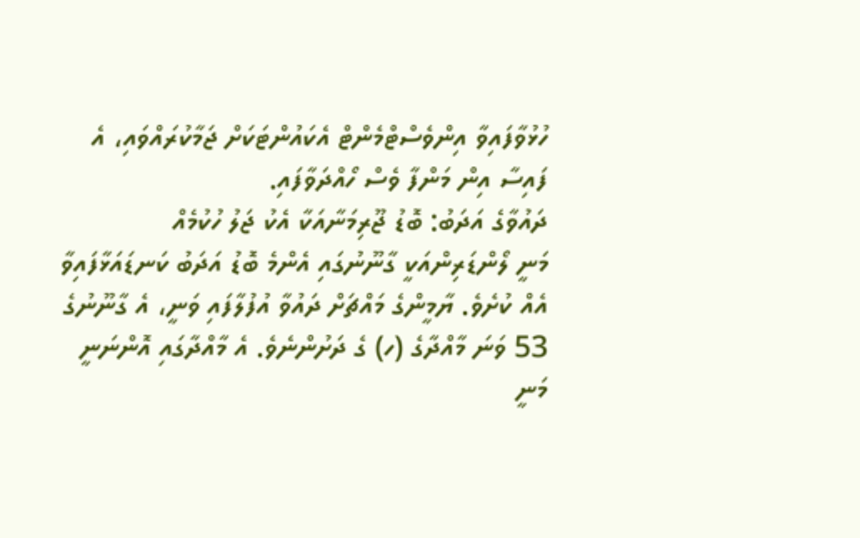ހުޅުވާފައިވާ އިންވެސްޓްމެންޓް އެކައުންޓަކަށް ޖަމާކުރައްވައި، އެ ފައިސާ އިން މަންފާ ވެސް ހޯއްދަވާފައި.
ދައުވާގެ އަދަބު: ބޮޑު ޖޫރިމަނާއަކާ އެކު ޖަލު ހުކުމެއް
މަނީ ލޯންޑަރިންއަކީ ގާނޫނުގައި އެންމެ ބޮޑު އަދަބު ކަނޑައަޅާފައިވާ އެއް ކުށެވެ. ޔާމީންގެ މައްޗަށް ދައުވާ އުފުލާފައި ވަނީ، އެ ގާނޫނުގެ 53 ވަނަ މާއްދާގެ (ހ) ގެ ދަށުންނެވެ. އެ މާއްދާގައި އޮންނަނީ މަނީ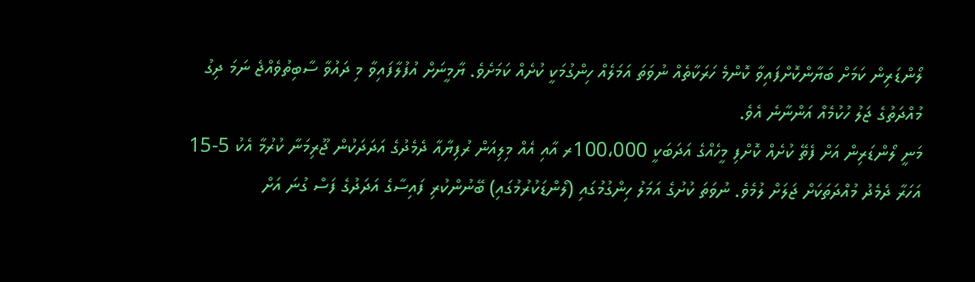ލޯންޑަރިން ކަމަށް ބަޔާންކޮށްފައިވާ ކޮންމެ ހަރަކާތެއް ނުވަތަ އަމަލެއް ހިންގުމަކީ ކުށެއް ކަމަށެވެ. ޔާމީނަށް އުފުލާފައިވާ މި ދައުވާ ސާބިތުވެއްޖެ ނަމަ ދިގު މުއްދަތުގެ ޖަލު ހުކުމެއް އަންނާނެ އެވެ.
މަނީ ލޯންޑަރިން އަށް ފެތޭ ކުށެއް ކޮށްފި މީހެއްގެ އަދަބަކީ 100،000ރ އާއި އެއް މިލިއަން ރުފިޔާއާ ދެމެދުގެ އަދަދަކުން ޖޫރިމަނާ ކުރުމާ އެކު 5-15 އަހަރާ ދެމެދު މުއްދަތަކަށް ޖަލަށް ލުމެވެ. ނުވަތަ ކުށުގެ އަމަލު ހިންގުމުގައި (ލޯންޑަކުރުމުގައި) ބޭނުންކުރި ފައިސާގެ އަދަދުގެ ފަސް ގުނަ އަށް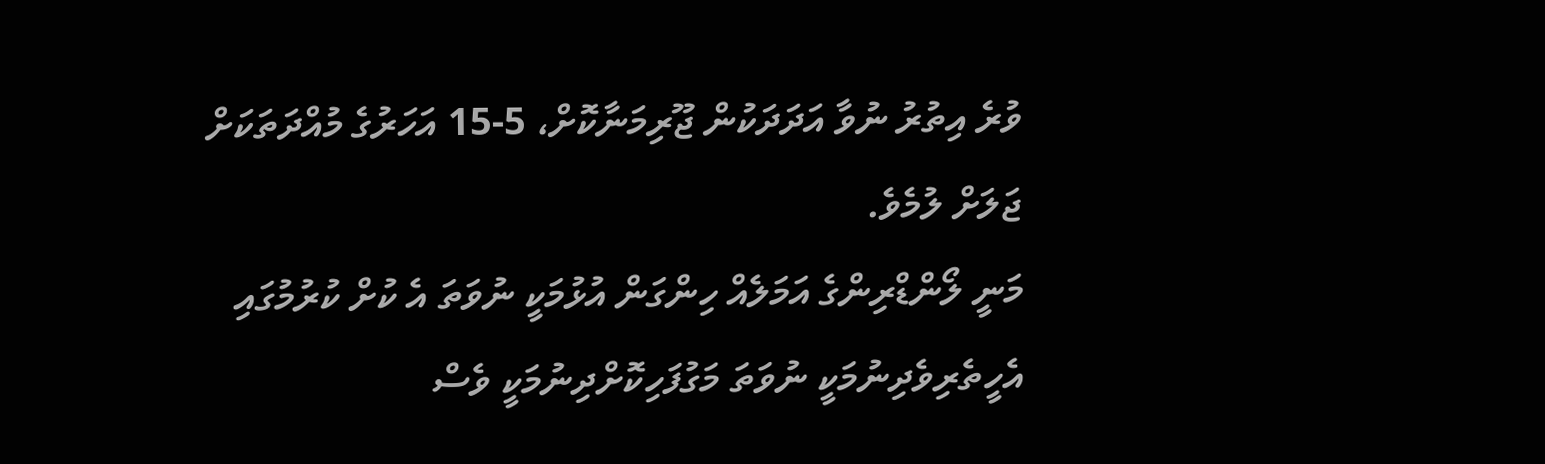ވުރެ އިތުރު ނުވާ އަދަދަކުން ޖޫރިމަނާކޮށް، 5-15 އަހަރުގެ މުއްދަތަކަށް ޖަލަށް ލުމެވެ.
މަނީ ލޯންޑްރިންގެ އަމަލެއް ހިންގަން އުޅުމަކީ ނުވަތަ އެ ކުށް ކުރުމުގައި އެހީތެރިވެދިނުމަކީ ނުވަތަ މަގުފަހިކޮށްދިނުމަކީ ވެސް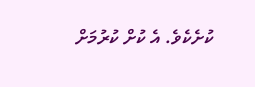ކުށެކެވެ. އެ ކުށް ކުރުމަށް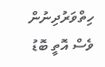ހިތްވަރުދިނުން ވެސް އޮތީ ބޮޑު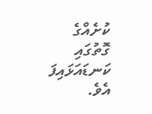ކުށެއްގެ ގޮތުގައި ކަނޑައަޅައިފަ އެވެ.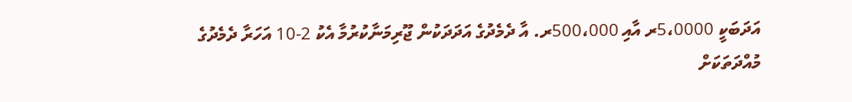އަދަބަކީ 5،0000ރ އާއި 500،000ރ. އާ ދެމެދުގެ އަދަދަކުން ޖޫރިމަނާކުރުމާ އެކު 2-10 އަހަރާ ދެމެދުގެ މުއްދަތަކަށް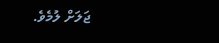ޖަލަށް ލުމެވެ.